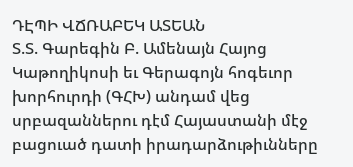ԴԷՊԻ ՎՃՌԱԲԵԿ ԱՏԵԱՆ
Տ.Տ. Գարեգին Բ. Ամենայն Հայոց Կաթողիկոսի եւ Գերագոյն հոգեւոր խորհուրդի (ԳՀԽ) անդամ վեց սրբազաններու դէմ Հայաստանի մէջ բացուած դատի իրադարձութիւնները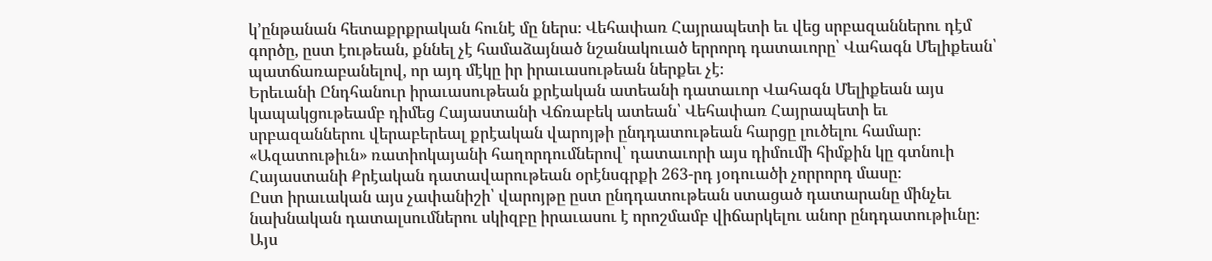կ՚ընթանան հետաքրքրական հունէ մը ներս։ Վեհափառ Հայրապետի եւ վեց սրբազաններու դէմ գործը, ըստ էութեան, քննել չէ համաձայնած նշանակուած երրորդ դատաւորը՝ Վահագն Մելիքեան՝ պատճառաբանելով, որ այդ մէկը իր իրաւասութեան ներքեւ չէ։
Երեւանի Ընդհանուր իրաւասութեան քրէական ատեանի դատաւոր Վահագն Մելիքեան այս կապակցութեամբ դիմեց Հայաստանի Վճռաբեկ ատեան՝ Վեհափառ Հայրապետի եւ սրբազաններու վերաբերեալ քրէական վարոյթի ընդդատութեան հարցը լուծելու համար։ «Ազատութիւն» ռատիոկայանի հաղորդումներով՝ դատաւորի այս դիմումի հիմքին կը գտնուի Հայաստանի Քրէական դատավարութեան օրէնսգրքի 263-րդ յօդուածի չորրորդ մասը։
Ըստ իրաւական այս չափանիշի՝ վարոյթը ըստ ընդդատութեան ստացած դատարանը մինչեւ նախնական դատալսումներու սկիզբը իրաւասու է որոշմամբ վիճարկելու անոր ընդդատութիւնը։ Այս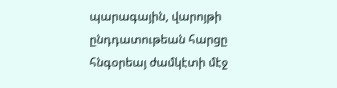պարագային, վարոյթի ընդդատութեան հարցը հնգօրեայ ժամկէտի մէջ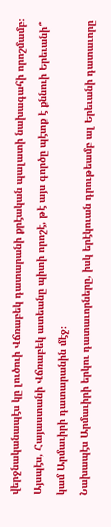վերջնականապէս կը լուծուի Վճռաբեկ դատարանի քրէական պալատի նախագահի որոշմամբ։ Այսպէս, Հայաստանի Վճռաբեկ ատեանը պիտի որոշէ, թէ այս գործը պէտք է քննուի Երեւանի՞ կամ Արմաւիրի դատարանին մէջ։
Նախապէս Արմաւիրի երկու դատաւորները, իսկ երէկուան դրութեամբ ալ Երեւանի դատաւորը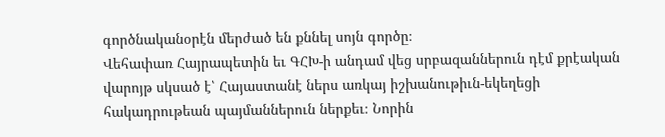գործնականօրէն մերժած են քննել սոյն գործը։
Վեհափառ Հայրապետին եւ ԳՀԽ-ի անդամ վեց սրբազաններուն դէմ քրէական վարոյթ սկսած է՝ Հայաստանէ ներս առկայ իշխանութիւն-եկեղեցի հակադրութեան պայմաններուն ներքեւ։ Նորին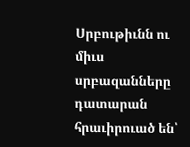Սրբութիւնն ու միւս սրբազանները դատարան հրաւիրուած են՝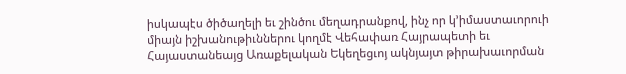իսկապէս ծիծաղելի եւ շինծու մեղադրանքով, ինչ որ կ՚իմաստաւորուի միայն իշխանութիւններու կողմէ Վեհափառ Հայրապետի եւ Հայաստանեայց Առաքելական Եկեղեցւոյ ակնյայտ թիրախաւորման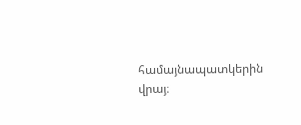համայնապատկերին վրայ։